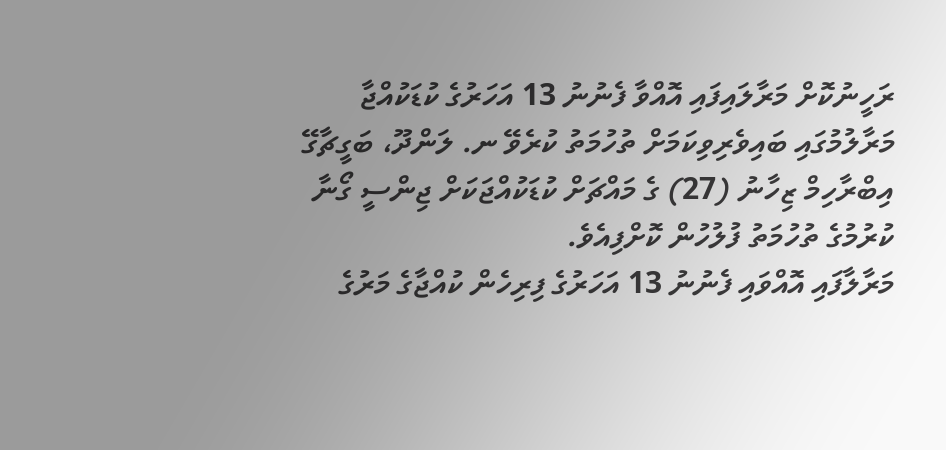ރަހީނުކޮށް މަރާލައިފައި އޮއްވާ ފެނުނު 13 އަހަރުގެ ކުޑަކުއްޖާ މަރާލުމުގައި ބައިވެރިވިކަމަށް ތުހުމަތު ކުރެވޭ ނ. ލަންދޫ، ބަގީޗާގޭ އިބްރާހިމް ޒިހާނު (27) ގެ މައްޗަށް ކުޑަކުއްޖަކަށް ޖިންސީ ގޯނާ ކުރުމުގެ ތުހުމަތު ފުލުހުން ކޮށްފިއެވެ.
މަރާލާފައި އޮއްވައި ފެނުނު 13 އަހަރުގެ ފިރިހެން ކުއްޖާގެ މަރުގެ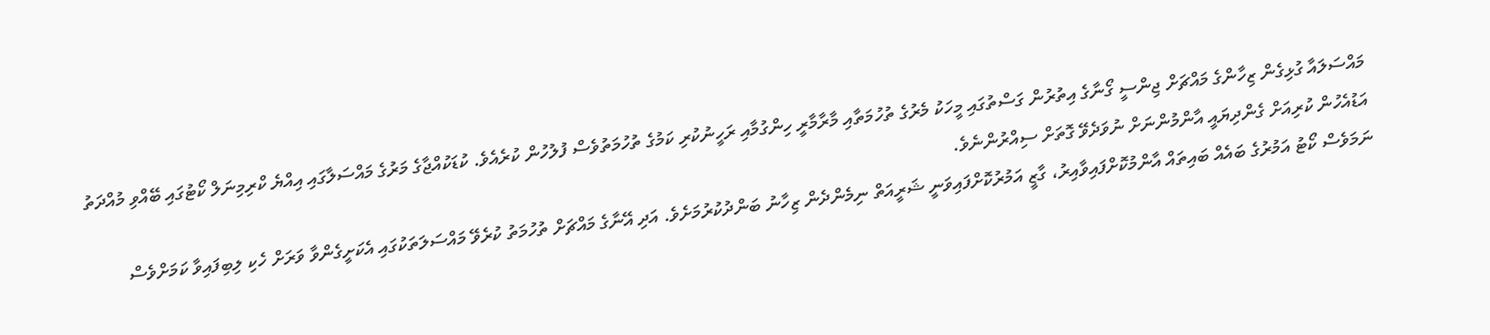މައްސަލައާ ގުޅިގެން ޒިހާންގެ މައްޗަށް ޖިންސީ ގޯނާގެ އިތުރުން ގަސްތުގައި މީހަކު މެރުގެ ތުހުމަތާއި މާރާމާރީ ހިންގުމާއި ރަހީނުކުރި ކަމުގެ ތުހުމަތުވެސް ފުލުހުން ކުރެއެވެ. ކުޑަކުއްޖާގެ މަރުގެ މައްސަލާގައި އިއްޔެ ކްރިމިނަލް ކޯޓުގައި ބޭއްވި މުއްދަތު އަޑުއެހުން ކުރިއަށް ގެންދިޔައީ އާންމުންނަށް ނުވަދެވޭ ގޮތަށް ސިއްރުންނެވެ.
ނަމަވެސް ކޯޓު އަމުރުގެ ބައެއް ބައިތައް އާންމުކޮށްފައިވާއިރު، ގާޒީ އަމުރުކޮށްފައިވަނީ ޝަރީއަތް ނިމެންދެން ޒިހާނު ބަންދުކުރުމަށެވެ. އަދި އޭނާގެ މައްޗަށް ތުހުމަތު ކުރެވޭ މައްސަލަތަކުގައި އެކަށީގެންވާ ވަރަށް ހެކި ލިބިފައިވާ ކަމަށްވެސް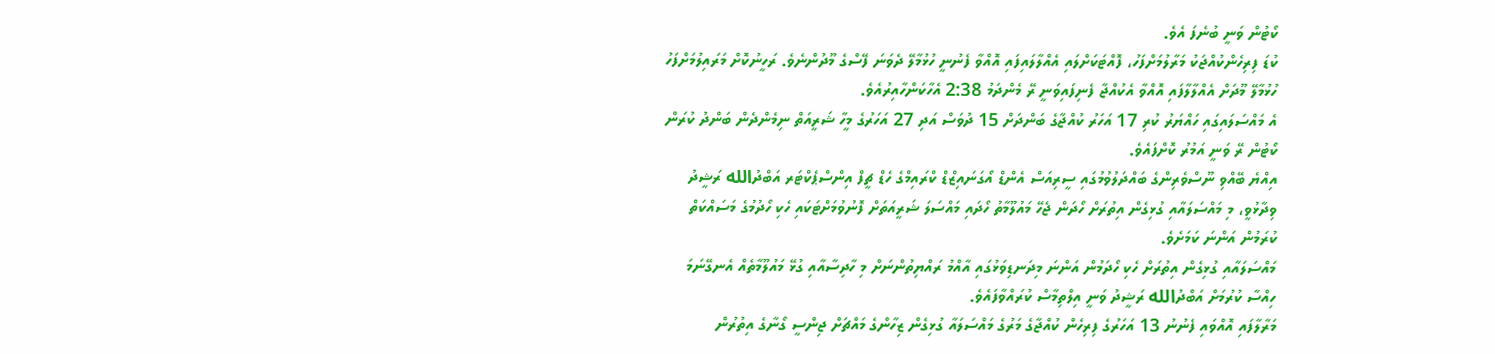ކޯޓުން ވަނީ ބުނެފަ އެވެ.
ކުޑަ ފިރިހެންކުއްޖަކު މަރާލުމަށްފަހު، ފޮއްޓަކަށްލައި އެއްލާލައިފައި އޮއްވާ ފެނުނީ ހުޅުމާލޭ ދެވަނަ ފޭސްގެ މޫދުންނެވެ. ރަހީނުކޮށް މަރައިލުމަށްފަހު ހުޅުމާލޭ މޫދަށް އެއްލާލާފައި އޮއްވާ އެކުއްޖާ ފެނިފައިވަނީ ރޭ މެންދަމު 2:38 އެހާކަންހާއިރުއެވެ.
އެ މައްސަލައިގައި ހައްޔަރު ކުރި 17 އަހަރު ކުއްޖާގެ ބަންދަށް 15 ދުވަސް އަދި 27 އަހަރުގެ މީހާ ޝަރީއަތް ނިމެންދެން ބަންދު ކުރަން ކޯޓުން ރޭ ވަނީ އަމުރު ކޮށްފައެވެ.
އިއްޔެ ބޭއްވި ނޫސްވެރިންގެ ބައްދަލުވުމުގައި ސީރިއަސް އެންޑް އޯގަނައިޒްޑް ކްރައިމްގެ ހެޑް ޗީފް އިންސްޕެކްޓަރ އަބްދުالله ރަޝީދު ވިދާޅުވީ، މި މައްސަލައާއި ގުޅިގެން އިތުރަށް ހޯދަން ޖެހޭ މައުލޫމާތު ހޯދައި މައްސަލަ ޝަރީއަތަށް ފޮނުވުމަށްޓަކައި ހެކި ހޯދުމުގެ މަސައްކަތް ކުރަމުން އަންނަ ކަމަށެވެ.
މައްސަލައާއި ގުޅިގެން އިތުރަށް ހެކި ހޯދަމުން އަންނަ މިދަނޑިވަޅުގައި އާއްމު ރައްޔިތުންނަށް މި ހާދިސާއާއި ގުޅޭ މައުލޫމާތެއް އެނގޭނަމަ ހިއްސާ ކުރުމަށް އަބްދުالله ރަޝީދު ވަނީ އިލްތިމާސް ކުރައްވާފައެވެ.
މަރާލާފައި އޮއްވައި ފެނުނު 13 އަހަރުގެ ފިރިހެން ކުއްޖާގެ މަރުގެ މައްސަލައާ ގުޅިގެން ޒިހާންގެ މައްޗަށް ޖިންސީ ގޯނާގެ އިތުރުން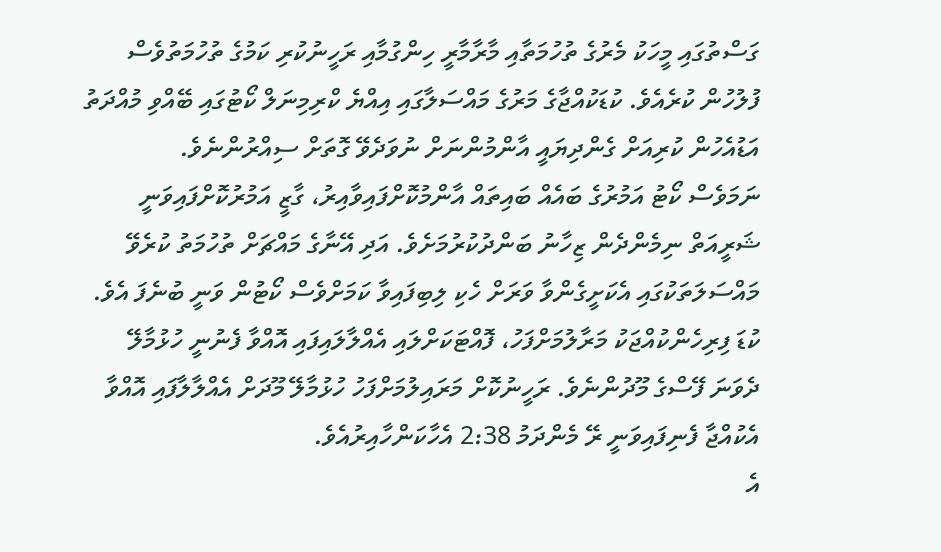ގަސްތުގައި މީހަކު މެރުގެ ތުހުމަތާއި މާރާމާރީ ހިންގުމާއި ރަހީނުކުރި ކަމުގެ ތުހުމަތުވެސް ފުލުހުން ކުރެއެވެ. ކުޑަކުއްޖާގެ މަރުގެ މައްސަލާގައި އިއްޔެ ކްރިމިނަލް ކޯޓުގައި ބޭއްވި މުއްދަތު އަޑުއެހުން ކުރިއަށް ގެންދިޔައީ އާންމުންނަށް ނުވަދެވޭ ގޮތަށް ސިއްރުންނެވެ.
ނަމަވެސް ކޯޓު އަމުރުގެ ބައެއް ބައިތައް އާންމުކޮށްފައިވާއިރު، ގާޒީ އަމުރުކޮށްފައިވަނީ ޝަރީއަތް ނިމެންދެން ޒިހާނު ބަންދުކުރުމަށެވެ. އަދި އޭނާގެ މައްޗަށް ތުހުމަތު ކުރެވޭ މައްސަލަތަކުގައި އެކަށީގެންވާ ވަރަށް ހެކި ލިބިފައިވާ ކަމަށްވެސް ކޯޓުން ވަނީ ބުނެފަ އެވެ.
ކުޑަ ފިރިހެންކުއްޖަކު މަރާލުމަށްފަހު، ފޮއްޓަކަށްލައި އެއްލާލައިފައި އޮއްވާ ފެނުނީ ހުޅުމާލޭ ދެވަނަ ފޭސްގެ މޫދުންނެވެ. ރަހީނުކޮށް މަރައިލުމަށްފަހު ހުޅުމާލޭ މޫދަށް އެއްލާލާފައި އޮއްވާ އެކުއްޖާ ފެނިފައިވަނީ ރޭ މެންދަމު 2:38 އެހާކަންހާއިރުއެވެ.
އެ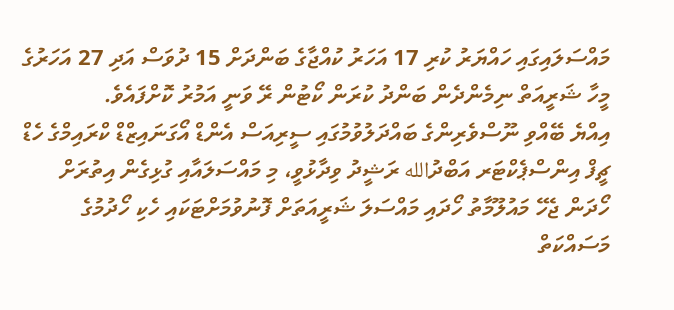މައްސަލައިގައި ހައްޔަރު ކުރި 17 އަހަރު ކުއްޖާގެ ބަންދަށް 15 ދުވަސް އަދި 27 އަހަރުގެ މީހާ ޝަރީއަތް ނިމެންދެން ބަންދު ކުރަން ކޯޓުން ރޭ ވަނީ އަމުރު ކޮށްފައެވެ.
އިއްޔެ ބޭއްވި ނޫސްވެރިންގެ ބައްދަލުވުމުގައި ސީރިއަސް އެންޑް އޯގަނައިޒްޑް ކްރައިމްގެ ހެޑް ޗީފް އިންސްޕެކްޓަރ އަބްދުالله ރަޝީދު ވިދާޅުވީ، މި މައްސަލައާއި ގުޅިގެން އިތުރަށް ހޯދަން ޖެހޭ މައުލޫމާތު ހޯދައި މައްސަލަ ޝަރީއަތަށް ފޮނުވުމަށްޓަކައި ހެކި ހޯދުމުގެ މަސައްކަތް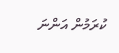ކުރަމުން އަންނަ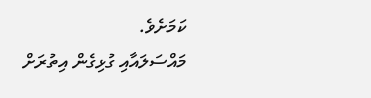ކަމަށެވެ.
މައްސަލައާއި ގުޅިގެން އިތުރަށް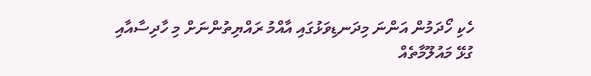ހެކި ހޯދަމުން އަންނަ މިދަނޑިވަޅުގައި އާއްމު ރައްޔިތުންނަށް މި ހާދިސާއާއި ގުޅޭ މައުލޫމާތެއް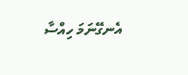އެނގޭނަމަ ހިއްސާ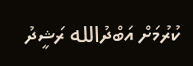ކުރުމަށް އަބްދުالله ރަޝީދު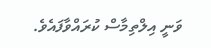ވަނީ އިލްތިމާސް ކުރައްވާފައެވެ.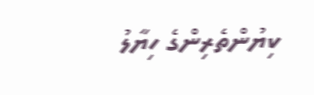ކިޔުންތެރިންގެ ހިޔާލު